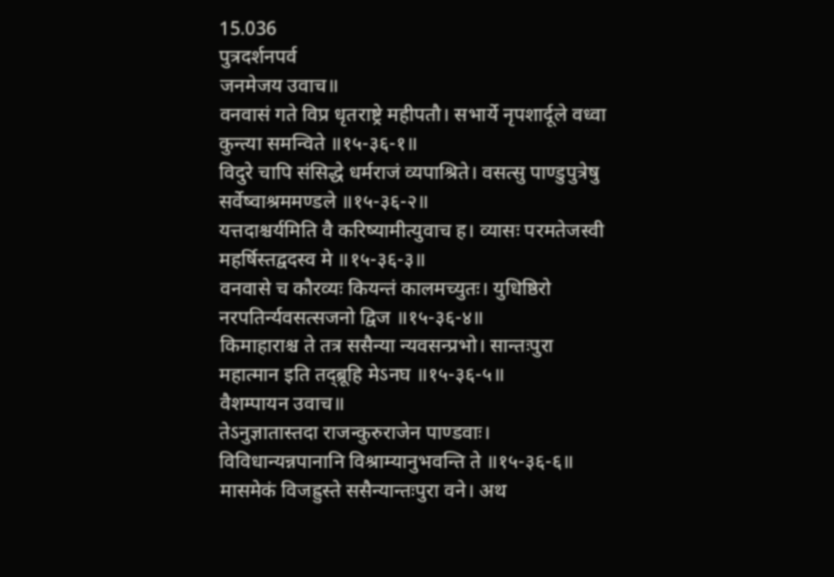15.036
पुत्रदर्शनपर्व
जनमेजय उवाच॥
वनवासं गते विप्र धृतराष्ट्रे महीपतौ। सभार्ये नृपशार्दूले वध्वा कुन्त्या समन्विते ॥१५-३६-१॥
विदुरे चापि संसिद्धे धर्मराजं व्यपाश्रिते। वसत्सु पाण्डुपुत्रेषु सर्वेष्वाश्रममण्डले ॥१५-३६-२॥
यत्तदाश्चर्यमिति वै करिष्यामीत्युवाच ह। व्यासः परमतेजस्वी महर्षिस्तद्वदस्व मे ॥१५-३६-३॥
वनवासे च कौरव्यः कियन्तं कालमच्युतः। युधिष्ठिरो नरपतिर्न्यवसत्सजनो द्विज ॥१५-३६-४॥
किमाहाराश्च ते तत्र ससैन्या न्यवसन्प्रभो। सान्तःपुरा महात्मान इति तद्ब्रूहि मेऽनघ ॥१५-३६-५॥
वैशम्पायन उवाच॥
तेऽनुज्ञातास्तदा राजन्कुरुराजेन पाण्डवाः। विविधान्यन्नपानानि विश्राम्यानुभवन्ति ते ॥१५-३६-६॥
मासमेकं विजह्रुस्ते ससैन्यान्तःपुरा वने। अथ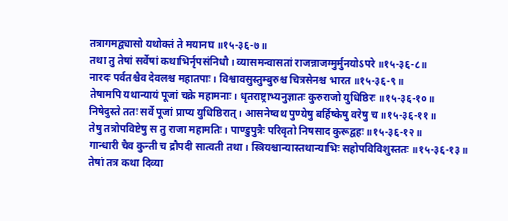तत्रागमद्व्यासो यथोक्तं ते मयानघ ॥१५-३६-७॥
तथा तु तेषां सर्वेषां कथाभिर्नृपसंनिधौ। व्यासमन्वासतां राजन्नाजग्मुर्मुनयोऽपरे ॥१५-३६-८॥
नारदः पर्वतश्चैव देवलश्च महातपाः। विश्वावसुस्तुम्बुरुश्च चित्रसेनश्च भारत ॥१५-३६-९॥
तेषामपि यथान्यायं पूजां चक्रे महामनाः। धृतराष्ट्राभ्यनुज्ञातः कुरुराजो युधिष्ठिरः ॥१५-३६-१०॥
निषेदुस्ते ततः सर्वे पूजां प्राप्य युधिष्ठिरात्। आसनेष्वथ पुण्येषु बर्हिष्केषु वरेषु च ॥१५-३६-११॥
तेषु तत्रोपविष्टेषु स तु राजा महामतिः। पाण्डुपुत्रैः परिवृतो निषसाद कुरूद्वहः ॥१५-३६-१२॥
गान्धारी चैव कुन्ती च द्रौपदी सात्वती तथा। स्त्रियश्चान्यास्तथान्याभिः सहोपविविशुस्ततः ॥१५-३६-१३॥
तेषां तत्र कथा दिव्या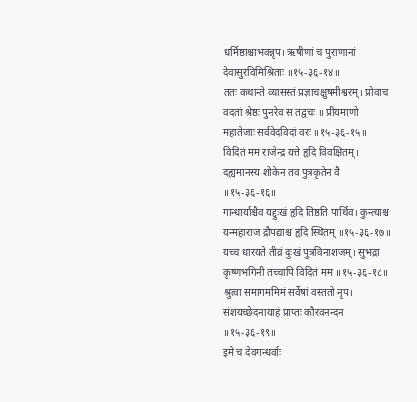धर्मिष्ठाश्चाभवन्नृप। ऋषीणां च पुराणानां देवासुरविमिश्रिताः ॥१५-३६-१४॥
ततः कथान्ते व्यासस्तं प्रज्ञाचक्षुषमीश्वरम्। प्रोवाच वदतां श्रेष्ठः पुनरेव स तद्वचः ॥ प्रीयमाणो महातेजाः सर्ववेदविदां वरः ॥१५-३६-१५॥
विदितं मम राजेन्द्र यत्ते हृदि विवक्षितम्। दह्यमानस्य शोकेन तव पुत्रकृतेन वै ॥१५-३६-१६॥
गान्धार्याश्चैव यद्दुःखं हृदि तिष्ठति पार्थिव। कुन्त्याश्च यन्महाराज द्रौपद्याश्च हृदि स्थितम् ॥१५-३६-१७॥
यच्च धारयते तीव्रं दुःखं पुत्रविनाशजम्। सुभद्रा कृष्णभगिनी तच्चापि विदितं मम ॥१५-३६-१८॥
श्रुत्वा समागममिमं सर्वेषां वस्ततो नृप। संशयच्छेदनायाहं प्राप्तः कौरवनन्दन ॥१५-३६-१९॥
इमे च देवगन्धर्वाः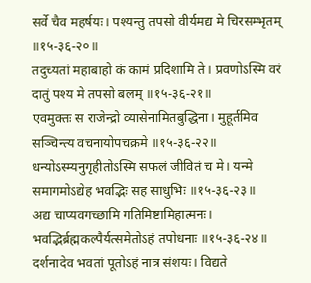सर्वे चैव महर्षयः। पश्यन्तु तपसो वीर्यमद्य मे चिरसम्भृतम् ॥१५-३६-२०॥
तदुच्यतां महाबाहो कं कामं प्रदिशामि ते। प्रवणोऽस्मि वरं दातुं पश्य मे तपसो बलम् ॥१५-३६-२१॥
एवमुक्तः स राजेन्द्रो व्यासेनामितबुद्धिना। मुहूर्तमिव सञ्चिन्त्य वचनायोपचक्रमे ॥१५-३६-२२॥
धन्योऽस्म्यनुगृहीतोऽस्मि सफलं जीवितं च मे। यन्मे समागमोऽद्येह भवद्भिः सह साधुभिः ॥१५-३६-२३॥
अद्य चाप्यवगच्छामि गतिमिष्टामिहात्मनः। भवद्भिर्ब्रह्मकल्पैर्यत्समेतोऽहं तपोधनाः ॥१५-३६-२४॥
दर्शनादेव भवतां पूतोऽहं नात्र संशयः। विद्यते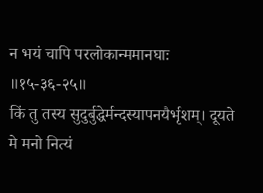न भयं चापि परलोकान्ममानघाः ॥१५-३६-२५॥
किं तु तस्य सुदुर्बुद्धेर्मन्दस्यापनयैर्भृशम्। दूयते मे मनो नित्यं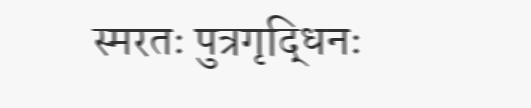स्मरतः पुत्रगृद्धिनः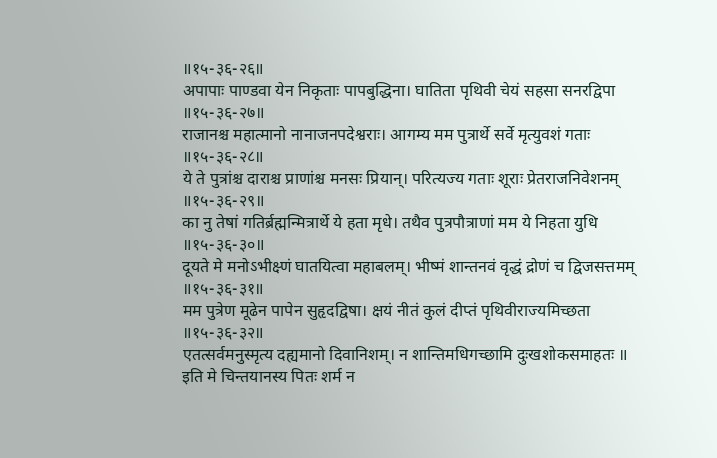॥१५-३६-२६॥
अपापाः पाण्डवा येन निकृताः पापबुद्धिना। घातिता पृथिवी चेयं सहसा सनरद्विपा ॥१५-३६-२७॥
राजानश्च महात्मानो नानाजनपदेश्वराः। आगम्य मम पुत्रार्थे सर्वे मृत्युवशं गताः ॥१५-३६-२८॥
ये ते पुत्रांश्च दाराश्च प्राणांश्च मनसः प्रियान्। परित्यज्य गताः शूराः प्रेतराजनिवेशनम् ॥१५-३६-२९॥
का नु तेषां गतिर्ब्रह्मन्मित्रार्थे ये हता मृधे। तथैव पुत्रपौत्राणां मम ये निहता युधि ॥१५-३६-३०॥
दूयते मे मनोऽभीक्ष्णं घातयित्वा महाबलम्। भीष्मं शान्तनवं वृद्धं द्रोणं च द्विजसत्तमम् ॥१५-३६-३१॥
मम पुत्रेण मूढेन पापेन सुहृदद्विषा। क्षयं नीतं कुलं दीप्तं पृथिवीराज्यमिच्छता ॥१५-३६-३२॥
एतत्सर्वमनुस्मृत्य दह्यमानो दिवानिशम्। न शान्तिमधिगच्छामि दुःखशोकसमाहतः ॥ इति मे चिन्तयानस्य पितः शर्म न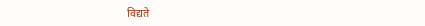विद्यते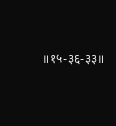॥१५-३६-३३॥